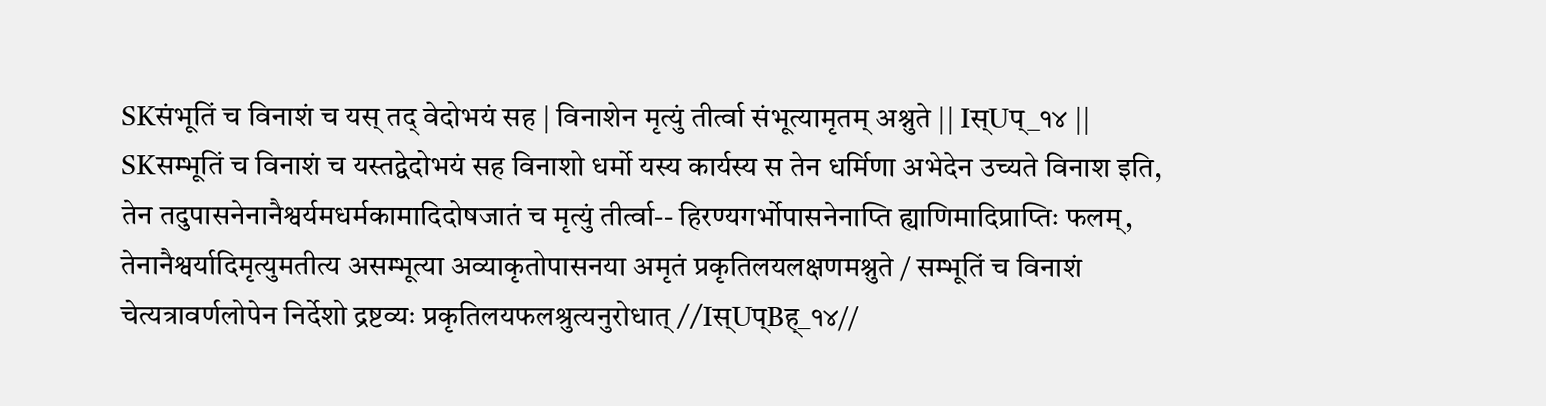SKसंभूतिं च विनाशं च यस् तद् वेदोभयं सह | विनाशेन मृत्युं तीर्त्वा संभूत्यामृतम् अश्नुते || Iस्Uप्_१४ ||
SKसम्भूतिं च विनाशं च यस्तद्वेदोभयं सह विनाशो धर्मो यस्य कार्यस्य स तेन धर्मिणा अभेदेन उच्यते विनाश इति, तेन तदुपासनेनानैश्वर्यमधर्मकामादिदोषजातं च मृत्युं तीर्त्वा-- हिरण्यगर्भोपासनेनाप्ति ह्याणिमादिप्राप्तिः फलम्, तेनानैश्वर्यादिमृत्युमतीत्य असम्भूत्या अव्याकृतोपासनया अमृतं प्रकृतिलयलक्षणमश्नुते / सम्भूतिं च विनाशं चेत्यत्रावर्णलोपेन निर्देशो द्रष्टव्यः प्रकृतिलयफलश्रुत्यनुरोधात् //Iस्Uप्Bह्_१४//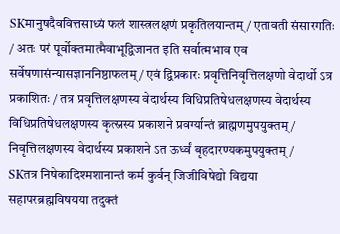SKमानुषदैववित्तसाध्यं फलं शास्त्रलक्षणं प्रकृतिलयान्तम् / एतावती संसारगतिः / अतः परं पूर्वोक्तमात्मैवाभूद्विजानत इति सर्वात्मभाव एव सर्वेषणासंन्यासज्ञाननिष्ठाफलम् / एवं द्विप्रकारः प्रवृत्तिनिवृत्तिलक्षणो वेदार्थो ऽत्र प्रकाशितः / तत्र प्रवृत्तिलक्षणस्य वेदार्थस्य विधिप्रतिषेधलक्षणस्य वेदार्थस्य विधिप्रतिषेधलक्षणस्य कृत्स्नस्य प्रकाशने प्रवर्ग्यान्तं ब्राह्मणमुपयुक्तम् / निवृत्तिलक्षणस्य वेदार्थस्य प्रकाशने ऽत ऊर्ध्वं बृहदारण्यकमुपयुक्तम् /
SKतत्र निषेकादिश्मशानान्तं कर्म कुर्वन् जिजीविषेद्यो विद्यया सहापरब्रह्मविषयया तदुक्तं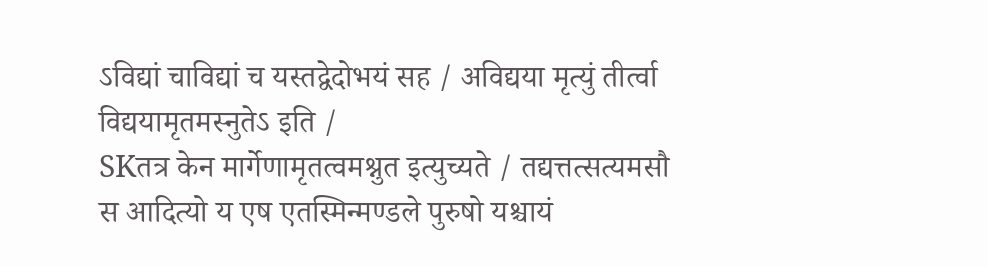ऽविद्यां चाविद्यां च यस्तद्वेदोभयं सह / अविद्यया मृत्युं तीर्त्वा विद्ययामृतमस्नुतेऽ इति /
SKतत्र केन मार्गेणामृतत्वमश्नुत इत्युच्यते / तद्यत्तत्सत्यमसौ स आदित्यो य एष एतस्मिन्मण्डले पुरुषो यश्चायं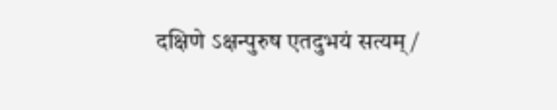दक्षिणे ऽक्षन्पुरुष एतदुभयं सत्यम् /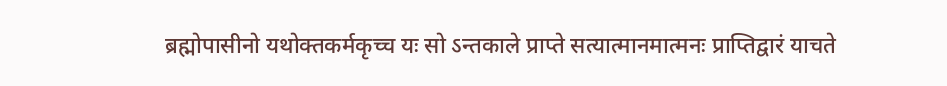ब्रह्मोपासीनो यथोक्तकर्मकृच्च यः सो ऽन्तकाले प्राप्ते सत्यात्मानमात्मनः प्राप्तिद्वारं याचते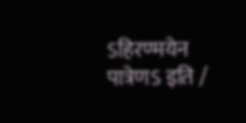ऽहिरण्मयेन पात्रेणऽ इति /